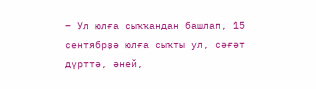– Ул юлға сыҡҡандан башлап, 15 сентябрҙә юлға сыҡты ул, сәғәт дүрттә, әней,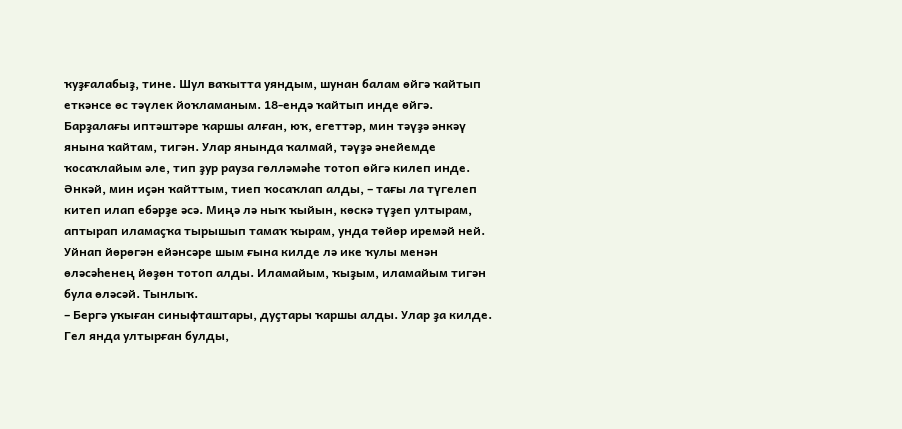ҡуҙғалабыҙ, тине. Шул ваҡытта уяндым, шунан балам өйгә ҡайтып еткәнсе өс тәүлек йоҡламаным. 18-ендә ҡайтып инде өйгә. Барҙалағы иптәштәре ҡаршы алған, юҡ, егеттәр, мин тәүҙә әнкәү янына ҡайтам, тигән. Улар янында ҡалмай, тәүҙә әнейемде ҡосаҡлайым әле, тип ҙур рауза гөлләмәһе тотоп өйгә килеп инде. Әнкәй, мин иҫән ҡайттым, тиеп ҡосаҡлап алды, – тағы ла түгелеп китеп илап ебәрҙе әсә. Миңә лә ныҡ ҡыйын, көскә түҙеп ултырам, аптырап иламаҫҡа тырышып тамаҡ ҡырам, унда төйөр иремәй ней. Уйнап йөрөгән ейәнсәре шым ғына килде лә ике ҡулы менән өләсәһенең йөҙөн тотоп алды. Иламайым, ҡыҙым, иламайым тигән була өләсәй. Тынлыҡ.
– Бергә уҡыған синыфташтары, дуҫтары ҡаршы алды. Улар ҙа килде. Гел янда ултырған булды,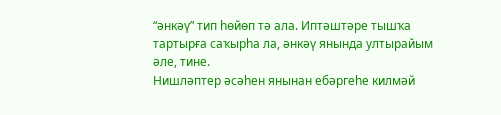“әнкәү” тип һөйөп тә ала. Иптәштәре тышҡа тартырға саҡырһа ла, әнкәү янында ултырайым әле, тине.
Нишләптер әсәһен янынан ебәргеһе килмәй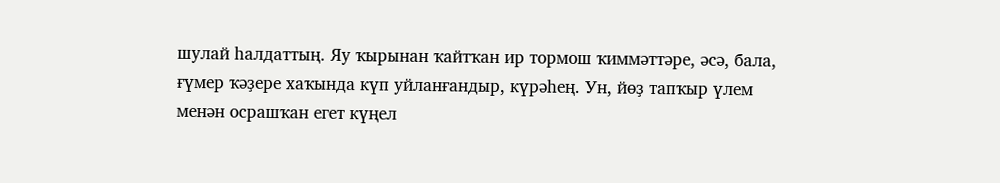шулай һалдаттың. Яу ҡырынан ҡайтҡан ир тормош ҡиммәттәре, әсә, бала, ғүмер ҡәҙере хаҡында күп уйланғандыр, күрәһең. Ун, йөҙ тапҡыр үлем менән осрашҡан егет күңел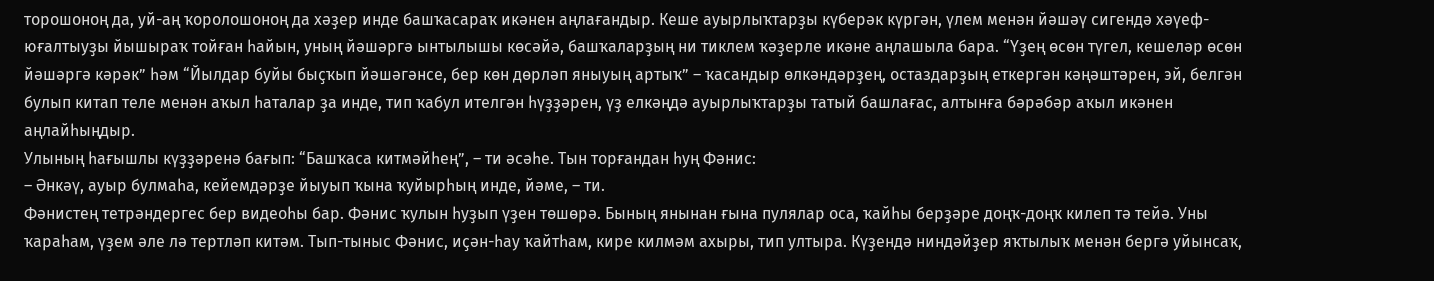торошоноң да, уй-аң ҡоролошоноң да хәҙер инде башҡасараҡ икәнен аңлағандыр. Кеше ауырлыҡтарҙы күберәк күргән, үлем менән йәшәү сигендә хәүеф-юғалтыуҙы йышыраҡ тойған һайын, уның йәшәргә ынтылышы көсәйә, башҡаларҙың ни тиклем ҡәҙерле икәне аңлашыла бара. “Үҙең өсөн түгел, кешеләр өсөн йәшәргә кәрәк” һәм “Йылдар буйы быҫҡып йәшәгәнсе, бер көн дөрләп яныуың артыҡ” – ҡасандыр өлкәндәрҙең, остаздарҙың еткергән кәңәштәрен, эй, белгән булып китап теле менән аҡыл һаталар ҙа инде, тип ҡабул ителгән һүҙҙәрен, үҙ елкәңдә ауырлыҡтарҙы татый башлағас, алтынға бәрәбәр аҡыл икәнен аңлайһыңдыр.
Улының һағышлы күҙҙәренә бағып: “Башҡаса китмәйһең”, – ти әсәһе. Тын торғандан һуң Фәнис:
– Әнкәү, ауыр булмаһа, кейемдәрҙе йыуып ҡына ҡуйырһың инде, йәме, – ти.
Фәнистең тетрәндергес бер видеоһы бар. Фәнис ҡулын һуҙып үҙен төшөрә. Бының янынан ғына пулялар оса, ҡайһы берҙәре доңҡ-доңҡ килеп тә тейә. Уны ҡараһам, үҙем әле лә тертләп китәм. Тып-тыныс Фәнис, иҫән-һау ҡайтһам, кире килмәм ахыры, тип ултыра. Күҙендә ниндәйҙер яҡтылыҡ менән бергә уйынсаҡ,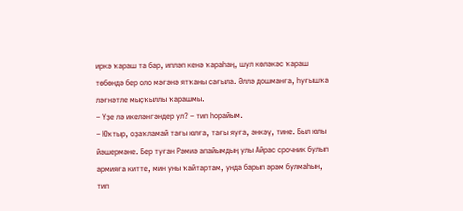иркә ҡараш та бар, ипләп кенә ҡараһаң, шул көләкәс ҡараш төбөндә бер оло мәғәнә ятҡаны сағыла. Әллә дошманға, һуғышҡа ләғнәтле мыҫҡыллы ҡарашмы.
– Үҙе лә икеләнгәндер ул? – тип һорайым.
– Юҡтыр, оҙаҡламай тағы юлға, тағы яуға, әнкәү, тине. Был юлы йәшермәне. Бер туған Рәмиә апайымдың улы Айрас срочник булып армияға китте, мин уны ҡайтартам, унда барып әрәм булмаһын, тип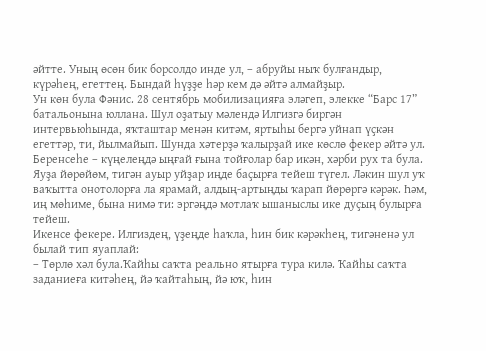әйтте. Уның өсөн бик борсолдо инде ул, – абруйы ныҡ булғандыр, күрәһең, егеттең. Бындай һүҙҙе һәр кем дә әйтә алмайҙыр.
Ун көн була Фәнис. 28 сентябрь мобилизацияға эләгеп, элекке “Барс 17” батальонына юллана. Шул оҙатыу мәлендә Илгизгә биргән интервьюһында, яҡташтар менән китәм, яртыһы бергә уйнап үҫкән егеттәр, ти, йылмайып. Шунда хәтерҙә ҡалырҙай ике көслө фекер әйтә ул. Беренсеһе – күңелеңдә ыңғай ғына тойғолар бар икән, хәрби рух та була. Яуҙа йөрөйөм, тигән ауыр уйҙар иңде баҫырға тейеш түгел. Ләкин шул уҡ ваҡытта онотолорға ла ярамай, алдың-артыңды ҡарап йөрөргә кәрәк. Һәм, иң мөһиме, бына нимә ти: эргәңдә мотлаҡ ышаныслы ике дуҫың булырға тейеш.
Икенсе фекере. Илгиздең, үҙеңде һаҡла, һин бик кәрәкһең, тигәненә ул былай тип яуаплай:
– Төрлө хәл була.Ҡайһы саҡта реально ятырға тура килә. Ҡайһы саҡта заданиеға китәһең, йә ҡайтаһың, йә юҡ, һин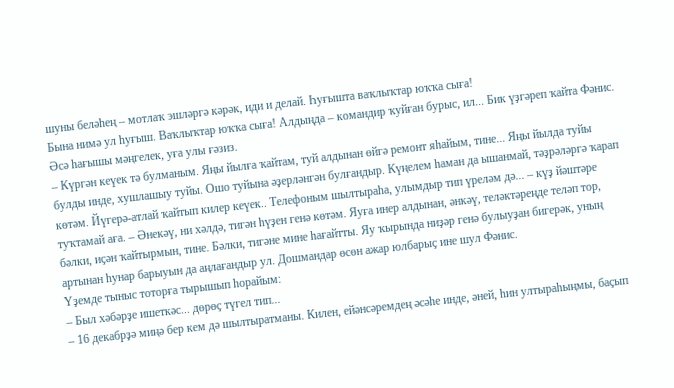шуны беләһең – мотлаҡ эшләргә кәрәк, иди и делай. Һуғышта ваҡлыҡтар юҡҡа сыға!
Бына нимә ул һуғыш. Ваҡлыҡтар юҡҡа сыға! Алдыңда – командир ҡуйған бурыс, ил... Бик үҙгәреп ҡайта Фәнис.
Әсә һағышы мәңгелек, уға улы ғәзиз.
– Күргән кеүек тә булманым. Яңы йылға ҡайтам, туй алдынан өйгә ремонт яһайым, тине... Яңы йылда туйы булды инде, хушлашыу туйы. Ошо туйына әҙерләнгән булғандыр. Күңелем һаман да ышанмай, тәҙрәләргә ҡарап көтәм. Йүгерә-атлай ҡайтып килер кеүек.. Телефоным шылтыраһа, улымдыр тип үреләм дә... – күҙ йәштәре туҡтамай аға. – Әнекәү, ни хәлдә, тигән һүҙен генә көтәм. Яуға инер алдынан, әнкәү, теләктәреңде теләп тор, бәлки, иҫән ҡайтырмын, тине. Бәлки, тигәне мине һағайтты. Яу ҡырында ниҙәр генә булыуҙан бигерәк, уның артынан һунар барыуын да аңлағандыр ул. Дошмандар өсөн ажар юлбарыҫ ине шул Фәнис.
Үҙемде тыныс тоторға тырышып һорайым:
– Был хәбәрҙе ишеткәс... дөрөҫ түгел тип...
– 16 декабрҙә миңә бер кем дә шылтыратманы. Килен, ейәнсәремдең әсәһе инде, әней, һин ултыраһыңмы, баҫып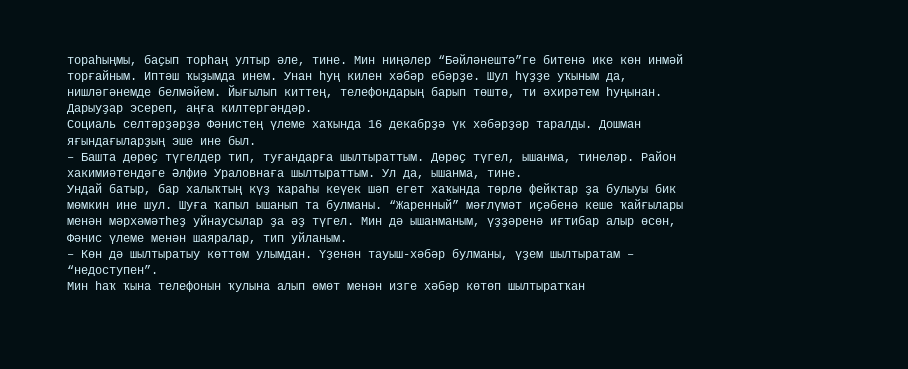тораһыңмы, баҫып торһаң ултыр әле, тине. Мин ниңәлер “Бәйләнештә”ге битенә ике көн инмәй торғайным. Иптәш ҡыҙымда инем. Унан һуң килен хәбәр ебәрҙе. Шул һүҙҙе уҡыным да, нишләгәнемде белмәйем. Йығылып киттең, телефондарың барып төштө, ти әхирәтем һуңынан. Дарыуҙар эсереп, аңға килтергәндәр.
Социаль селтәрҙәрҙә Фәнистең үлеме хаҡында 16 декабрҙә үк хәбәрҙәр таралды. Дошман яғындағыларҙың эше ине был.
– Башта дөрөҫ түгелдер тип, туғандарға шылтыраттым. Дөрөҫ түгел, ышанма, тинеләр. Район хакимиәтендәге Әлфиә Ураловнаға шылтыраттым. Ул да, ышанма, тине.
Ундай батыр, бар халыҡтың күҙ ҡараһы кеүек шәп егет хаҡында төрлө фейктар ҙа булыуы бик мөмкин ине шул. Шуға ҡапыл ышанып та булманы. “Жаренный” мәғлүмәт иҫәбенә кеше ҡайғылары менән мәрхәмәтһеҙ уйнаусылар ҙа әҙ түгел. Мин дә ышанманым, үҙҙәренә иғтибар алыр өсөн, Фәнис үлеме менән шаяралар, тип уйланым.
– Көн дә шылтыратыу көттөм улымдан. Үҙенән тауыш-хәбәр булманы, үҙем шылтыратам – “недоступен”.
Мин һаҡ ҡына телефонын ҡулына алып өмөт менән изге хәбәр көтөп шылтыратҡан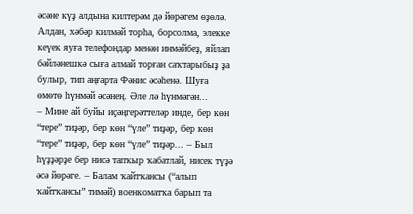әсәне күҙ алдына килтерәм дә йөрәгем өҙөлә. Алдан, хәбәр килмәй торһа, борсолма, элекке кеүек яуға телефондар менән инмәйбеҙ, яйлап бәйләнешкә сыға алмай торған саҡтарыбыҙ ҙа булыр, тип аңғарта Фәнис әсәһенә. Шуға өмөтө һүнмәй әсәнең. Әле лә һүнмәгән...
– Мине ай буйы иҫәңгерәттеләр инде, бер көн “тере” тиҙәр, бер көн “үле” тиҙәр, бер көн “тере” тиҙәр, бер көн “үле” тиҙәр... – Был һүҙҙәрҙе бер нисә тапҡыр ҡабатлай, нисек түҙә әсә йөрәге. – Балам ҡайтҡансы (“алып ҡайтҡансы” тимәй) военкоматҡа барып та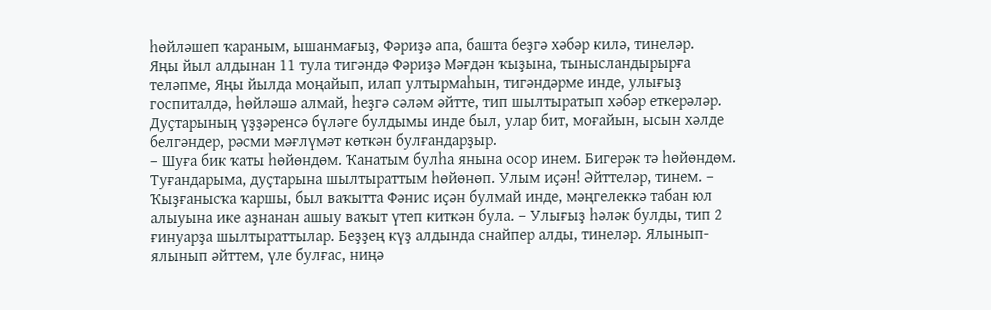һөйләшеп ҡараным, ышанмағыҙ, Фәриҙә апа, башта беҙгә хәбәр килә, тинеләр.
Яңы йыл алдынан 11 тула тигәндә Фәриҙә Мәғдән ҡыҙына, тынысландырырға теләпме, Яңы йылда моңайып, илап ултырмаһын, тигәндәрме инде, улығыҙ госпиталдә, һөйләшә алмай, һеҙгә сәләм әйтте, тип шылтыратып хәбәр еткерәләр. Дуҫтарының үҙҙәренсә бүләге булдымы инде был, улар бит, моғайын, ысын хәлде белгәндер, рәсми мәғлүмәт көткән булғандарҙыр.
– Шуға бик ҡаты һөйөндөм. Ҡанатым булһа янына осор инем. Бигерәк тә һөйөндөм. Туғандарыма, дуҫтарына шылтыраттым һөйөнөп. Улым иҫән! Әйттеләр, тинем. – Ҡыҙғанысҡа ҡаршы, был ваҡытта Фәнис иҫән булмай инде, мәңгелеккә табан юл алыуына ике аҙнанан ашыу ваҡыт үтеп киткән була. – Улығыҙ һәләк булды, тип 2 ғинуарҙа шылтыраттылар. Беҙҙең күҙ алдында снайпер алды, тинеләр. Ялынып-ялынып әйттем, үле булғас, ниңә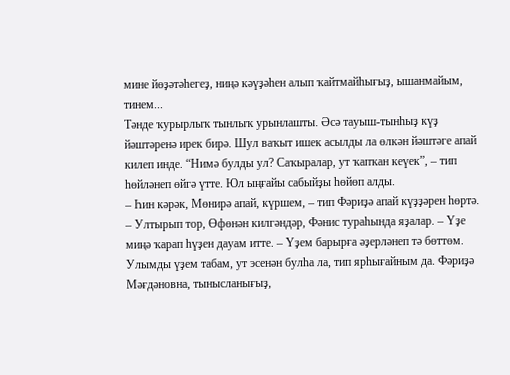мине йөҙәтәһегеҙ, ниңә кәүҙәһен алып ҡайтмайһығыҙ, ышанмайым, тинем...
Тәнде ҡурырлыҡ тынлыҡ урынлашты. Әсә тауыш-тынһыҙ күҙ йәштәренә ирек бирә. Шул ваҡыт ишек асылды ла өлкән йәштәге апай килеп инде. “Нимә булды ул? Саҡыралар, ут ҡапҡан кеүек”, – тип һөйләнеп өйгә үтте. Юл ыңғайы сабыйҙы һөйөп алды.
– Һин кәрәк, Мөнирә апай, күршем, – тип Фәриҙә апай күҙҙәрен һөртә. – Ултырып тор, Өфөнән килгәндәр, Фәнис тураһында яҙалар. – Үҙе миңә ҡарап һүҙен дауам итте. – Үҙем барырға әҙерләнеп тә бөттөм. Улымды үҙем табам, ут эсенән булһа ла, тип ярһығайным да. Фәриҙә Мәғдәновна, тынысланығыҙ,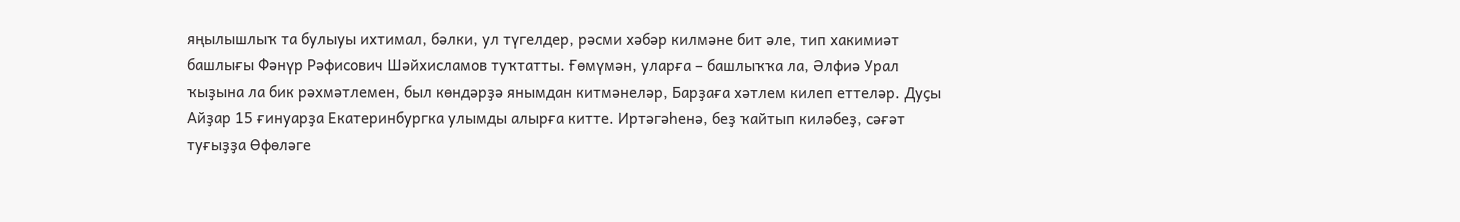яңылышлыҡ та булыуы ихтимал, бәлки, ул түгелдер, рәсми хәбәр килмәне бит әле, тип хакимиәт башлығы Фәнүр Рәфисович Шәйхисламов туҡтатты. Ғөмүмән, уларға – башлыҡҡа ла, Әлфиә Урал ҡыҙына ла бик рәхмәтлемен, был көндәрҙә янымдан китмәнеләр, Барҙаға хәтлем килеп еттеләр. Дуҫы Айҙар 15 ғинуарҙа Екатеринбургка улымды алырға китте. Иртәгәһенә, беҙ ҡайтып киләбеҙ, сәғәт туғыҙҙа Өфөләге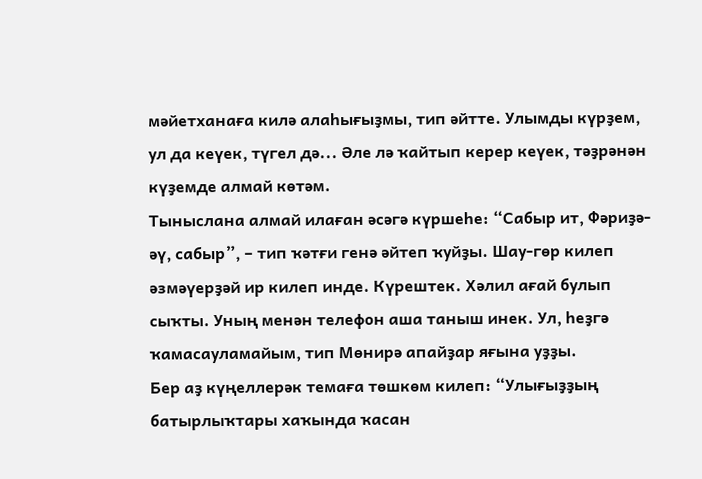мәйетханаға килә алаһығыҙмы, тип әйтте. Улымды күрҙем, ул да кеүек, түгел дә... Әле лә ҡайтып керер кеүек, тәҙрәнән күҙемде алмай көтәм.
Тыныслана алмай илаған әсәгә күршеһе: “Сабыр ит, Фәриҙә-әү, сабыр”, – тип ҡәтғи генә әйтеп ҡуйҙы. Шау-гөр килеп әзмәүерҙәй ир килеп инде. Күрештек. Хәлил ағай булып сыҡты. Уның менән телефон аша таныш инек. Ул, һеҙгә ҡамасауламайым, тип Мөнирә апайҙар яғына уҙҙы.
Бер аҙ күңеллерәк темаға төшкөм килеп: “Улығыҙҙың батырлыҡтары хаҡында ҡасан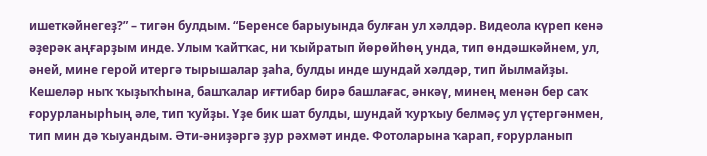ишеткәйнегеҙ?” – тигән булдым. “Беренсе барыуында булған ул хәлдәр. Видеола күреп кенә әҙерәк аңғарҙым инде. Улым ҡайтҡас, ни ҡыйратып йөрөйһөң унда, тип өндәшкәйнем, ул, әней, мине герой итергә тырышалар ҙаһа, булды инде шундай хәлдәр, тип йылмайҙы. Кешеләр ныҡ ҡыҙыҡһына, башҡалар иғтибар бирә башлағас, әнкәү, минең менән бер саҡ ғорурланырһың әле, тип ҡуйҙы. Үҙе бик шат булды, шундай ҡурҡыу белмәҫ ул үҫтергәнмен, тип мин дә ҡыуандым. Әти-әниҙәргә ҙур рәхмәт инде. Фотоларына ҡарап, ғорурланып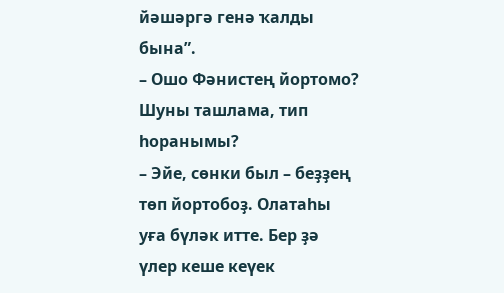йәшәргә генә ҡалды бына”.
– Ошо Фәнистең йортомо? Шуны ташлама, тип һоранымы?
– Эйе, сөнки был – беҙҙең төп йортобоҙ. Олатаһы уға бүләк итте. Бер ҙә үлер кеше кеүек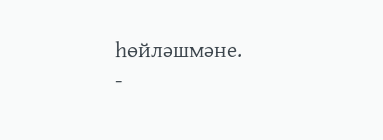һөйләшмәне.
-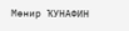Мөнир ҠУНАФИН